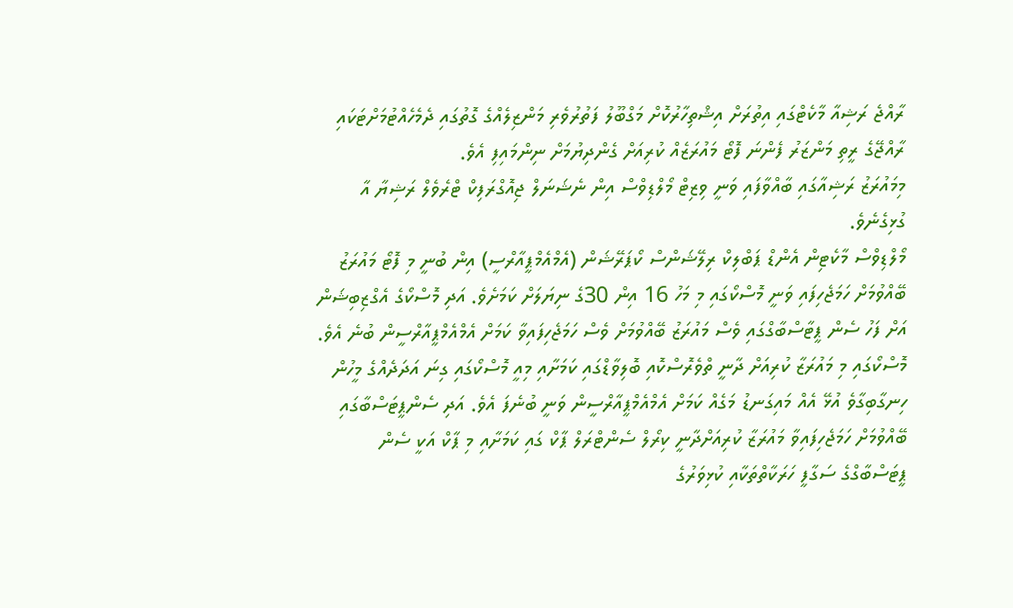ރާއްޖެ ރަޝިއާ މާކެޓްގައި އިތުރަށް އިޝްތިހާރުކޮށް މަގްބޫލު ފަތުރުވެރި މަންޒިލެއްގެ ގޮތުގައި ދެމެހެއްޓުމަށްޓަކައި ރާއްޖޭގެ ރީތި މަންޒަރު ފެންނަ ފޮޓޯ މައުރަޒެއް ކުރިއަށް ގެންދިޔުމަށް ނިންމައިފި އެވެ.
މިމައުރަޒު ރަޝިއާގައި ބާއްވާފައި ވަނީ ވިޒިޓް މޯލްޑިވްސް އިން ނެޝަނަލް ޖިއޮގްރަފިކް ޓްރެވެލް ރަޝިޔާ އާ ގުޅިގެނެވެ.
މޯލްޑިވްސް މާކެޓިން އެންޑް ޕަބްލިކް ރިލޭޝަންސް ކޯޕަރޭޝަން (އެމްއެމްޕީއާރްސީ) އިން ބުނީ މި ފޮޓޯ މައުރަޒު ބޭއްވުމަށް ހަމަޖެހިފައި ވަނީ މޮސްކޯގައި މި މަހު 16 އިން 30ގެ ނިޔަލަށް ކަމަށެވެ. އަދި މޮސްކޯގެ އެގްޒިބިޝަން އަށް ފަހު ސެން ޕީޓާސްބާގްގައި ވެސް މައުރަޒު ބޭއްވުމަށް ވެސް ހަމަޖެހިފައިވާ ކަމަށް އެމްއެމްޕީއާރްސީން ބުނެ އެވެ.
މޮސްކޯގައި މި މައުރަޒާ ކުރިއަށް ދާނީ ތްވެރޮސްކޮއި ބޮލިވާޑްގައި ކަމަށާއި މިއީ މޮސްކޯގައި ގިނަ އަދަދެއްގެ މީހުން ހިނގާބިގާވެ އުޅޭ އެއް މައިގަނޑު މަގެއް ކަމަށް އެމްއެމްޕީއާރްސީން ވަނީ ބުނެފަ އެވެ. އަދި ސެންޕީޓަސްބާގައި ބޭއްވުމަށް ހަމަޖެހިފައިވާ މައުރަޒާ ކުރިއަށްދާނީ ކިރޯލް ސެންޓްރަލް ޕާކް ގައި ކަމަށާއި މި ޕާކް އަކީ ސެން ޕީޓަސްބާގްގެ ސަގާފީ ހަރަކާތްތަކާއި ކުޅިވަރުގެ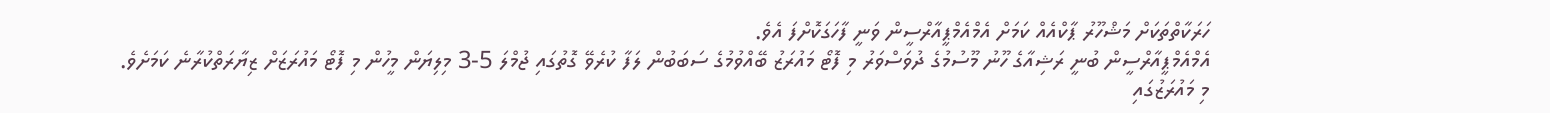ހަރަކާތްތަކަށް މަޝްހޫރު ޕާކްއެއް ކަމަށް އެމްއެމްޕީއާރްސީން ވަނީ ފާހަގަކޮށްފަ އެވެ.
އެމްއެމްޕީއާރްސީން ބުނީ ރަޝިއާގެ ހޫނު މޫސުމުގެ ދުވަސްވަރު މި ފޮޓޯ މައުރަޒު ބޭއްވުމުގެ ސަބަބުން ލަފާ ކުރެވޭ ގޮތުގައި ޖުމްލަ 5-3 މިލިޔަން މީހުން މި ފޮޓޯ މައުރަޒަށް ޒިޔާރަތްކުރާނެ ކަމަށެވެ.
މި މައުރަޒުގައި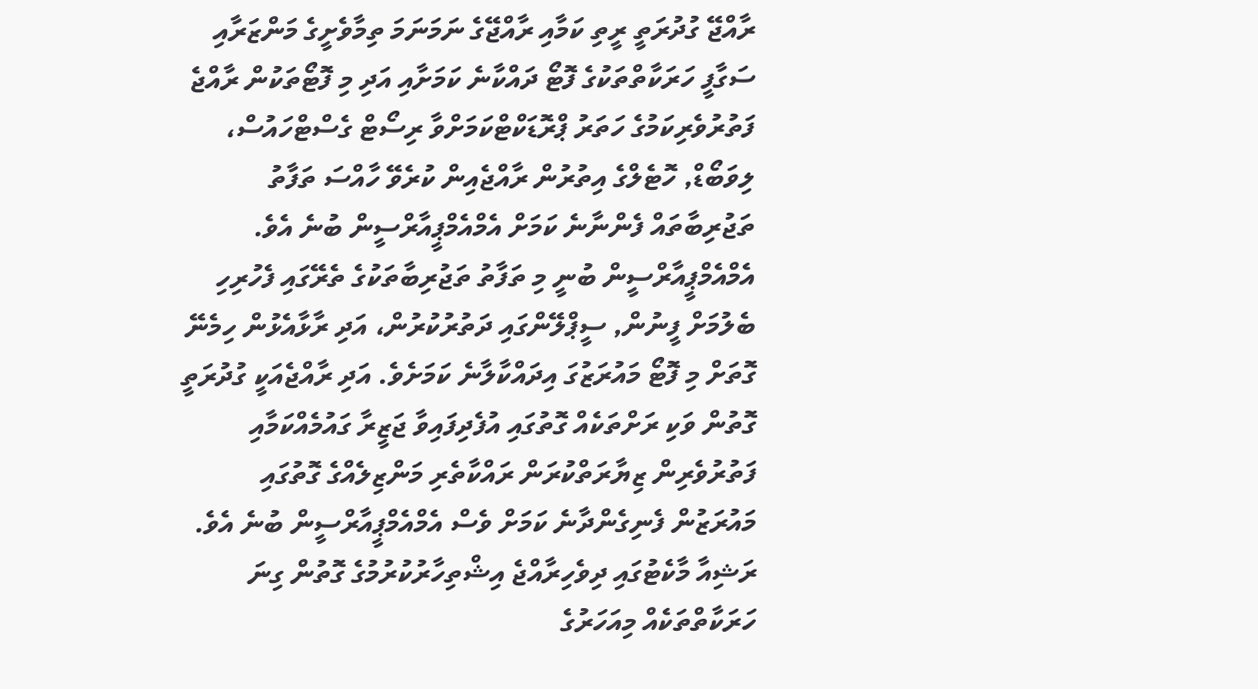ރާއްޖޭ ގުދުރަތީ ރީތި ކަމާއި ރާއްޖޭގެ ނަމަނަމަ ތިމާވެށީގެ މަންޒަރާއި ސަގާފީ ހަރަކާތްތަކުގެ ފޮޓޯ ދައްކާނެ ކަމަށާއި އަދި މި ފޮޓޯތަކުން ރާއްޖެ ފަތުރުވެރިކަމުގެ ހަތަރު ޕްރޮޑަކްޓްކަމަށްވާ ރިސޯޓް ގެސްޓްހައުސް، ލިވަބޯޑް, ހޮޓެލްގެ އިތުރުން ރާއްޖެއިން ކުރެވޭ ހާއްސަ ތަފާތު ތަޖުރިބާތައް ފެންނާނެ ކަމަށް އެމްއެމްޕީއާރްސީން ބުނެ އެވެ.
އެމްއެމްޕީއާރްސީން ބުނީ މި ތަފާތު ތަޖުރިބާތަކުގެ ތެރޭގައި ފެހުރިހި ބެލުމަށް ފީނުން, ސީޕްލޭންގައި ދަތުރުކުރުން، އަދި ރާޅާއެޅުން ހިމެނޭ ގޮތަށް މި ފޮޓޯ މައުރަޒުގަ އިދައްކާލާނެ ކަމަށެވެ. އަދި ރާއްޖެއަކީ ގުދުރަތީ ގޮތުން ވަކި ރަށްތަކެއް ގޮތުގައި އުފެދިފައިވާ ޖަޒީރާ ގައުމެއްކަމާއި ފަތުރުވެރިން ޒިޔާރަތްކުރަން ރައްކާތެރި މަންޒިލެއްގެ ގޮތުގައި މައުރަޒުން ފެނިގެންދާނެ ކަމަށް ވެސް އެމްއެމްޕީއާރްސީން ބުނެ އެވެ.
ރަޝިއާ މާކެޓުގައި ދިވެހިރާއްޖެ އިޝްތިހާރުކުރުމުގެ ގޮތުން ގިނަ ހަރަކާތްތަކެއް މިއަހަރުގެ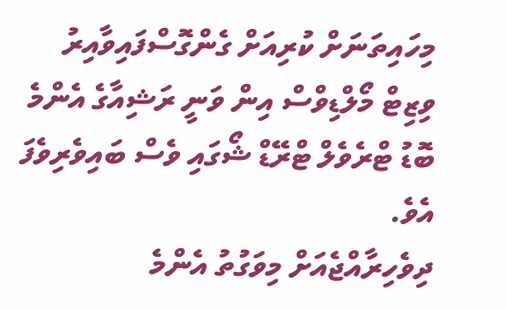މިހައިތަނަށް ކުރިއަށް ގެންގޮސްފައިވާއިރު ވިޒިޓް މޯލްޑިވްސް އިން ވަނީ ރަޝިއާގެ އެންމެ ބޮޑު ޓްރެވެލް ޓްރޭޑް ޝޯގައި ވެސް ބައިވެރިވެފަ އެވެ.
ދިވެހިރާއްޖެއަށް މިވަގުތު އެންމެ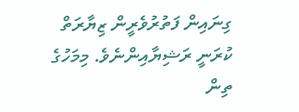ގިނައިން ފަތުރުވެރީން ޒިޔާރަތް ކުރަނީ ރަޝިޔާއިންނެވެ. މިމަހުގެ ތިން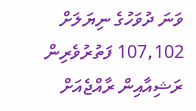ވަނަ ދުވަހުގެ ނިޔަލަށް 107,102 ފަތުރުވެރިން ރަޝިއާއިން ރާއްޖެއަށް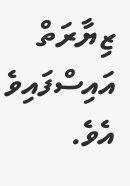ޒިޔާރަތް އައިސްފައިވެ އެވެ.